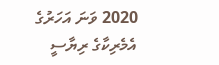2020 ވަނަ އަހަރުގެ އެމެރިކާގެ ރިޔާސީ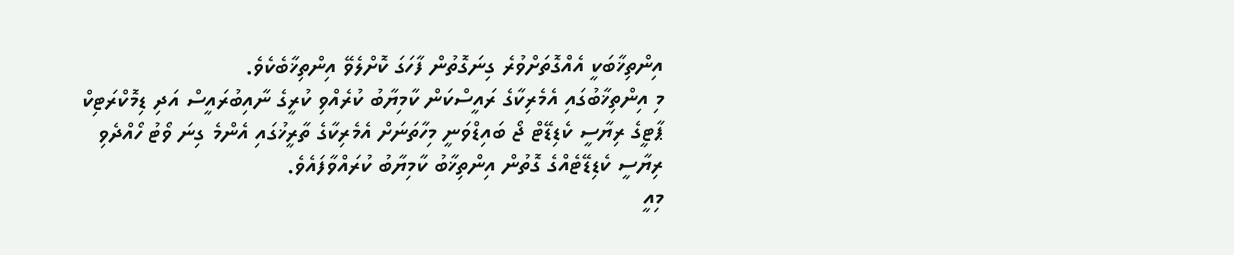އިންތިޚާބަކީ އެއްގޮތަށްވުރެ ގިނަގޮތުން ފާހަގަ ކޮށްލެވޭ އިންތިޚާބެކެވެ.
މި އިންތިޚާބުގައި އެމެރިކާގެ ރައީސްކަން ކާމިޔާބު ކުރެއްވި ކުރީގެ ނާއިބުރައީސް އަދި ޑިމޮކްރަޓިކް ޕާޓީގެ ރިޔާސީ ކެޑިޑޭޓް ޖޯ ބައިޑްވަނީ މިހާތަނަށް އެމެރިކާގެ ތާރީޚުގައި އެންމެ ގިނަ ވޯޓު ހޯއްދެވި ރިޔާސީ ކެޑިޑޭޓެއްގެ ގޮތުން އިންތިޚާބު ކާމިޔާބު ކުރައްވާފައެވެ.
މިއީ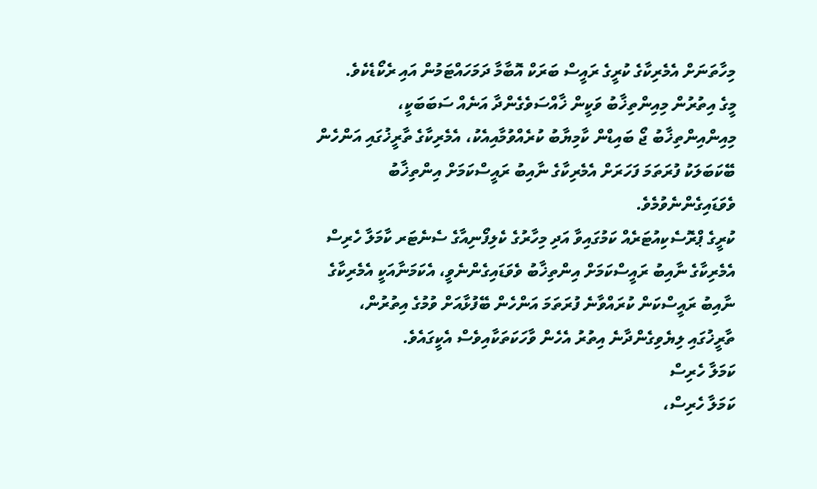މިހާތަނަށް އެމެރިކާގެ ކުރީގެ ރައީސް ބަރަކް އޮބާމާ ދަމަހައްޓަމުން އައި ރެކޯޑެކެވެ.
މީގެ އިތުރުން މިއިންތިޚާބު ވަކީން ޚާއްސަވެގެންދާ އަނެއް ސަބަބަކީ، މިއިންއިންތިޚާބު ޖޯ ބައިޑްން ކާމިޔާބު ކުރެއްވުމާއިއެކު، އެމެރިކާގެ ތާރީޚުގައި އަންހެން ބޭކަބަލަކު ފުރަތަމަ ފަހަރަށް އެމެރިކާގެ ނާއިބު ރައީސްކަމަށް އިންތިޚާބު ވެވަޑައިގެންނެވުމެވެ.
ކުރީގެ ޕްރޮސެކިއުޓަރެއް ކަމުގައިވާ އަދި މިހާރުގެ ކެލިފޯނިއާގެ ސެނެޓަރ ކާމަލާ ހެރިސް އެމެރިކާގެ ނާއިބު ރައީސްކަމަށް އިންތިޚާބު ވެވަޑައިގެންނެވީ، އެކަމަނާއަކީ އެމެރިކާގެ ނާއިބު ރައީސްކަން ކުރައްވާނެ ފުރަތަމަ އަންހެން ބޭފުޅާއަށް ވުމުގެ އިތުރުން، ތާރީޚުގައި ލިޔެވިގެންދާނެ އިތުރު އެހެން ވާހަކަތަކާއިވެސް އެކީގައެވެ.
ކަމަލާ ހެރިސް
ކަމަލާ ހެރިސް،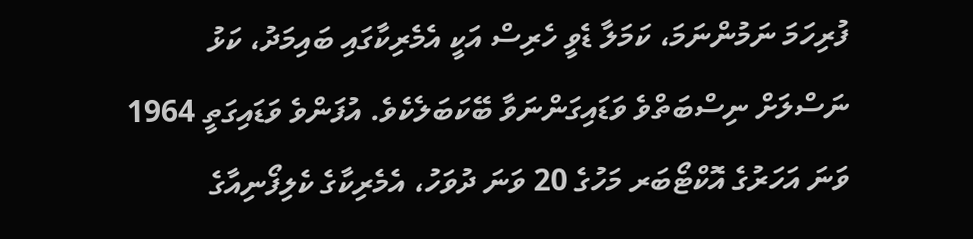ފުރިހަމަ ނަމުންނަމަ، ކަމަލާ ޑެވީ ހެރިސް އަކީ އެމެރިކާގައި ބައިމަދު، ކަޅު ނަސްލަށް ނިސްބަތްވެ ވަޑައިގަންނަވާ ބޭކަބަލެކެވެ. އުފަންވެ ވަޑައިގަތީ 1964 ވަނަ އަހަރުގެ އޮކްޓޯބަރ މަހުގެ 20 ވަނަ ދުވަހު، އެމެރިކާގެ ކެލިފޯނިއާގެ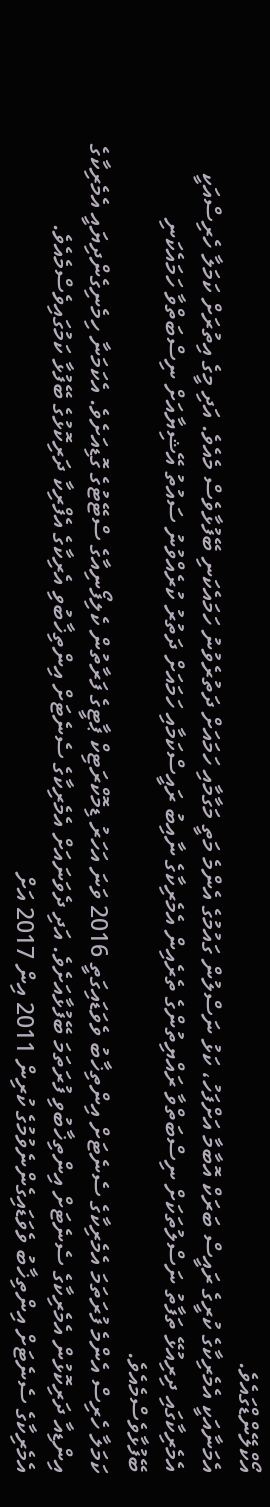އޯކްލޭންޑްގައެވެ.
އެމަނާއަކީ އެމެރިކާގެ ކުރީގެ ރައީސް ބަރަކް އޮބާމާ އަށްފަހު، ކަޅު ނަސްލުން ގައުމުގެ އެންމެ މަތީ މަގާމާއި ހަމައަށް ދަތުރެވުނު ހަމައެކަނި ބޭފުޅާވެސް މެއެވެ. އަދި މީގެ އިތުރަށް ކަމަލާ ހެރިސްއަކީ އެމެރިކާގައި ދިރިއުޅޭ ތަފާތު ނަސްލުތަކަށް ނިސްބަތްވާ ރައްޔިތުންގެ ތެރެއިން އެމެރިކާގެ ނާއިބު ރައީސްކަމާއި ހަމައަށް ދަތުރު ކުރެއްވުނު ސައުތު އޭޝިޔާއަށް ނިސްބަތްވާ ހަމައެކަނި ބޭފުޅާވެސްމެއެވެ.
ކަމަލާ ހެރިސް އެންމެ ފުރަތަމަ އެމެރިކާގެ ސެނެޓަށް އިންތިޚާބު ވެވަޑައިގަތީ 2016 ވަނަ އަހަރު ޑިމޮކްރަޓިކް ޕާޓީގެ ފަރާތުން ކެލިފޯނިއާގެ ސްޓޭޓުގެ ގޮޑިއަށެވެ. އެކަމަނާ ހިމެނިގެންދިޔައީ އެމެރިކާގެ އިންޑިއާ ދަރިކޮޅުން އެމެރިކާގެ ސެނެޓަށް އިންތިޚާބުވި ފުރަތަމަ ބޭފުޅާއަށެވެ. އަދި ދެވަނައަށް އެމެރިކާގެ ސެނެޓަށް އިންތިޚާބުވި އެރިކާގެ އެފްރިކާ ދަރިކޮޅުގެ ބޭފުޅާ ކަމުގައިވެސްމެއެވެ.
އެމެރިކާގެ ސެނެޓަށް އިންތިޚާބު ވެވަޑައިގެންނެވުމުގެ ކުރިން 2011 އިން 2017 އަށް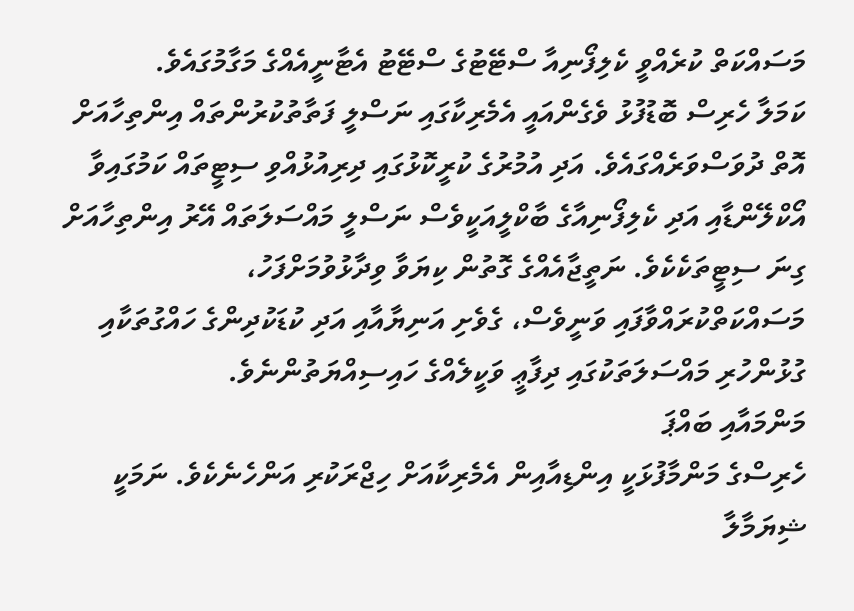މަސައްކަތް ކުރެއްވީ ކެލިފޯނިއާ ސްޓޭޓުގެ ސްޓޭޓު އެޓާނީއެއްގެ މަގާމުގައެވެ.
ކަމަލާ ހެރިސް ބޮޑުފުޅު ވެގެންއައީ އެމެރިކާގައި ނަސްލީ ފަތާތުކުރުންތައް އިންތިހާއަށް އޮތް ދުވަސްވަރެއްގައެވެ. އަދި އުމުރުގެ ކުރީކޮޅުގައި ދިރިއުޅުއްވި ސިޓީތައް ކަމުގައިވާ އޯކްލޭންޑާއި އަދި ކެލިފޯނިއާގެ ބާކްލީއަކީވެސް ނަސްލީ މައްސަލަތައް އޭރު އިންތިހާއަށް ގިނަ ސިޓީތަކެކެވެ. ނަތީޖާއެއްގެ ގޮތުން ކިޔަވާ ވިދާޅުވުމަށްފަހު، މަސައްކަތްކުރައްވާފައި ވަނީވެސް، ގެވެށި އަނިޔާއާއި އަދި ކުޑަކުދިންގެ ހައްގުތަކާއި ގުޅުންހުރި މައްސަލަތަކުގައި ދިފާޢީ ވަކީލެއްގެ ހައިސިއްޔަތުންނެވެ.
މަންމައާއި ބައްޕަ
ހެރިސްގެ މަންމާފުޅަކީ އިންޑިއާއިން އެމެރިކާއަށް ހިޖްރަކުރި އަންހެނެކެވެ. ނަމަކީ ޝިޔަމާލާ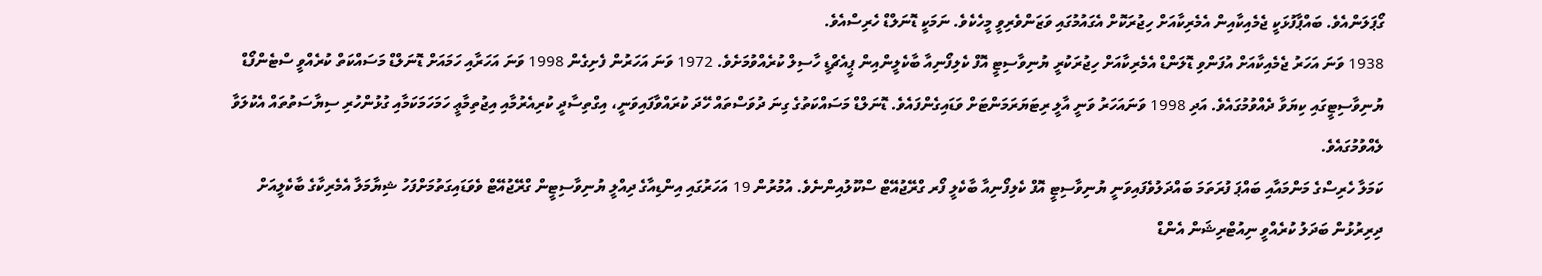ގޯޕަލަންއެވެ. ބައްޕާފުޅަކީ ޖެމެއިކާއިން އެމެރިކާއަށް ހިޖުރަކޮށް އެގައުމުގައި ވަޒަންވެރިވީ މީހެކެވެ. ނަމަކީ ޑޮނަލްޑް ހެރިސްއެވެ.
1938 ވަނަ އަހަރު ޖެމެއިކާއަށް އުފަންވި ޑޮލަންޑް އެމެރިކާއަށް ހިޖުރަކުރީ ޔުނިވާސިޓީ އޮފް ކެލިފޯނިއާ ބާކެލީންއިން ޕީއެޗްޑީ ހާސިލް ކުރެއްވުމަށެވެ. 1972 ވަނަ އަހަރުން ފެށިގެން 1998 ވަނަ އަހަރާއި ހަމައަށް ޑޮނަލްޑް މަސައްކަތް ކުރެއްވީ ސްޓެންފޯޑް ޔުނިވާސިޓީގައި ކިޔަވާ ދެއްވުމުގައެވެ. އަދި 1998 ވަނައަހަރު ވަނީ އާލީ ރިޓަޔަރަމަންޓަށް ވަޑައިގެންފައެވެ. ޑޮނަލްޑް މަސައްކަތުގެ ގިނަ ދުވަސްތައް ހޭދަ ކުރައްވާފައިވަނީ، އިގްތިސާދީ ކުރިއެރުމާއި އިޖުތިމާޢީ ހަމަހަމަކަމާއި ގުޅުންހުރި ސިޔާސަތުތައް އެކުލަވާ ލެއްވުމުގައެވެ.
ކަމަލާ ހެރިސްގެ މަންމައާއި ބައްޕަ ފުރަތަމަ ބައްދަލުވެފައިވަނީ ޔުނިވާސިޓީ އޮފް ކެލިފޯނިއާ ބާކެލީ ފޯރ ގްރޭޖުއޭޓް ސްކޫލުއިންނެވެ. އުމުރުން 19 އަހަރުގައި އިންޑިއާގެ ދިއްލީ ޔުނިވާސިޓީން ގްރޭޖުއޭޓް ވެވަޑައިގަތުމަށްފަހު ޝިޔާމަލާ އެމެރިކާގެ ބާކެލީއަށް ދިރިރުޅުން ބަދަލު ކުރެއްވީ ނިއުޓްރިޝަން އެންޑް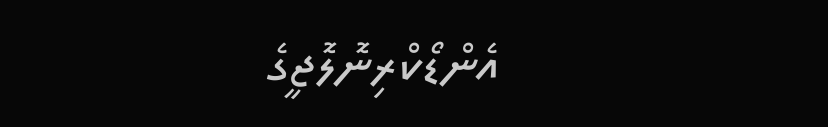އެންޑޯކްރިނޮލޮޖީގެ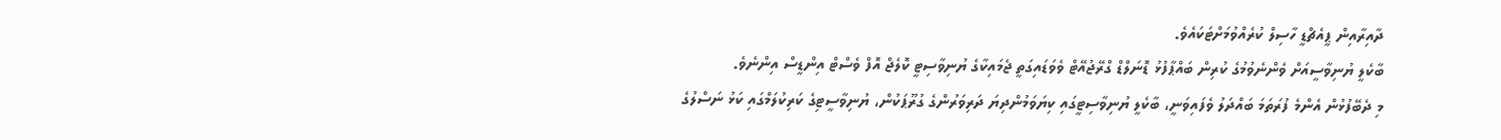ދާއިރާއިން ޕީއެޗްޑީ ހާސިލް ކުރެއްވުމަށްޓަކައެވެ.
ބާކެލީ ޔުނިވާސީއަށް ވެންނެވުމުގެ ކުރިން ބައްޕާފުޅު ޑޮނަލްޑް ގްރޭޖުއޭޓް ވެވަޑައިގަތީ ޖެމައިކާގެ ޔުނިވާސިޓީ ކޮލެޖް އޮފް ވެސްޓް އިންޑީސް އިންނެވެ.
މި ދެބޭފުޅުން އެންމެ ފުރަތަމަ ބައްދަލު ވެފައިވަނީ، ބާކެލީ ޔުނިވާސިޓީގައި ކިޔަވަމުންދިޔަ ދަރިވަރުންގެ ގުރޫޕަކުން، ޔުނިވާސީޓިގެ ކަރިކުލަމްގައި ކަޅު ނަސްލުގެ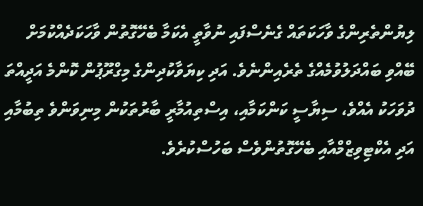ލިޔުންތެރިންގެ ވާހަކަތައް ގެނެސްފައި ނުވާތީ އެކަމާ ބެހޭގޮތުން ވާހަކަދެއްކުމަށް ބޭއްވި ބައްދަލުވުމެއްގެ ތެރެއިންނެވެ. އަދި ކިޔަވާކުދިންގެ މިގްރޫޕުން ކޮންމެ އަދީއްތަ ދުވަހަކު އެއްވެ، ސިޔާސީ ކަންކަމާއި، އިސްތިއުމާރީ ބާރުތަކުން މިނިވަންވެ ތިބުމާއި އަދި އެކްޓިވިޒްމްއާއި ބެހޭގޮތުންވެސް ބަހުސްކުރެވެ.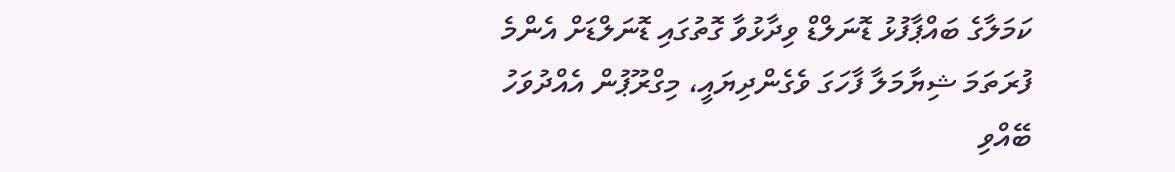ކަމަލާގެ ބައްޕާފުޅު ޑޮނަލްޑް ވިދާޅުވާ ގޮތުގައި ޑޮނަލްޑަށް އެންމެ ފުރަތަމަ ޝިޔާމަލާ ފާހަގަ ވެގެންދިޔައީ، މިގްރޫޕުން އެއްދުވަހު ބޭއްވި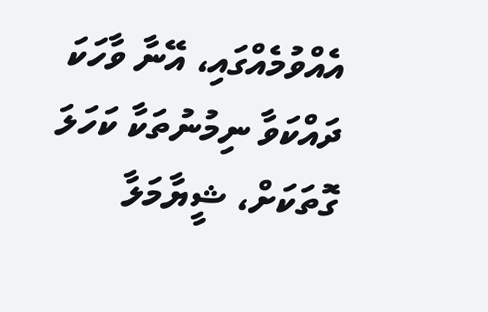އެއްވުމެއްގައި، އޭނާ ވާހަކަ ދައްކަވާ ނިމުނުތަކާ ކަހަލަ ގޮތަކަށް، ޝީޔާމަލާ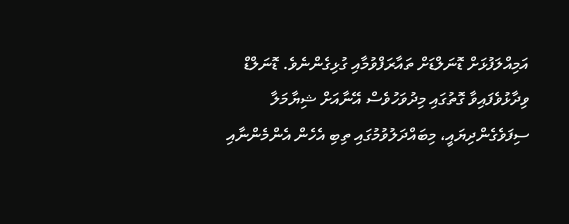އަމިއްލަފުޅަށް ޑޮނަލްޑަށް ތައާރަފްވުމާއި ގުޅިގެންނެވެ. ޑޮނަލްޑް ވިދާޅުވެފައިވާ ގޮތުގައި މިދުވަހުވެސް އޭނާއަށް ޝިޔާމަލާ ސިފަވެގެންދިޔައީ، މިބައްދަލުވުމުގައި ތިބި އެހެން އެންމެންނާއި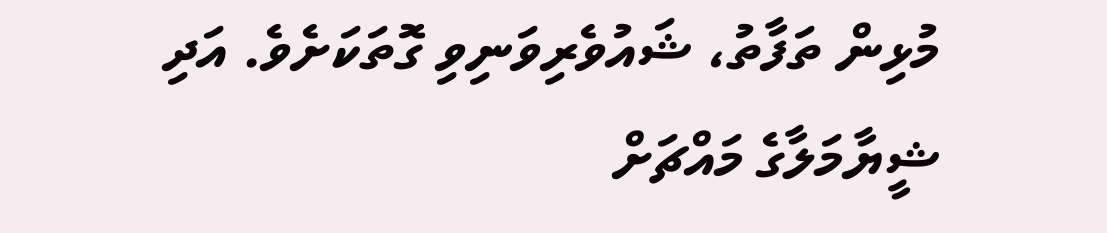މުޅިން ތަފާތު، ޝައުވެރިވަނިވި ގޮތަކަށެވެ. އަދި ޝީޔާމަލާގެ މައްޗަށް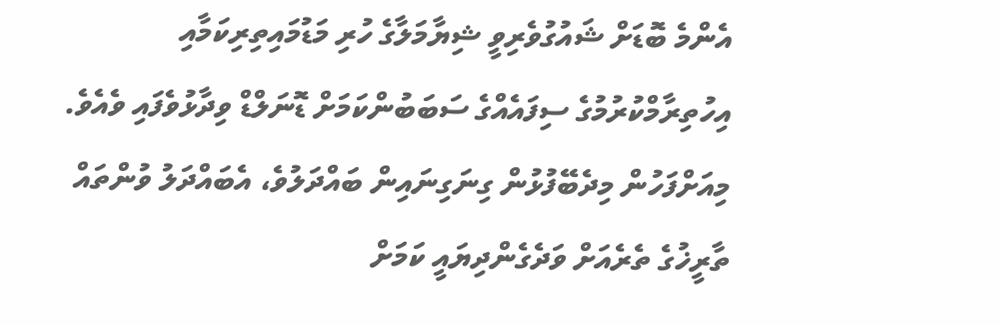އެންމެ ބޮޑަށް ޝައުގުވެރިވީ ޝިޔާމަލާގެ ހުރި މަޑުމައިތިރިކަމާއި އިހުތިރާމްކުރުމުގެ ސިފައެއްގެ ސަބަބުންކަމަށް ޑޮނަލްޑް ވިދާޅުވެފައި ވެއެވެ. މިއަށްފަހުން މިދެބޭފުޅުން ގިނަގިނައިން ބައްދަލުވެ، އެބައްދަލު ވުންތައް ތާރީޚުގެ ތެރެއަށް ވަދެގެންދިޔައީ ކަމަށް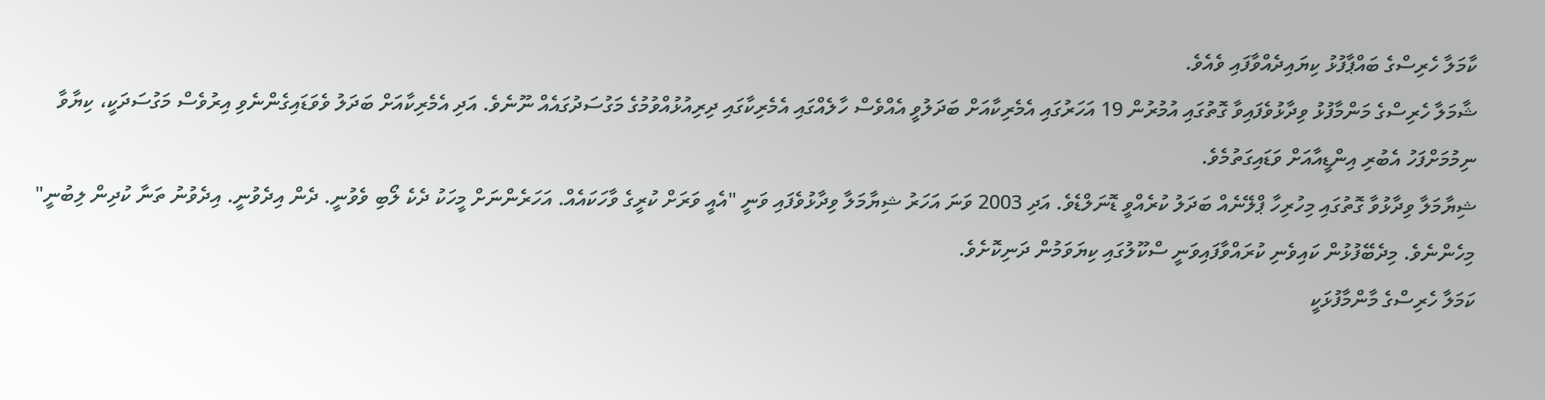ކާމަލާ ހެރިސްގެ ބައްޕާފުޅު ކިޔައިދެއްވާފައި ވެއެވެ.
ޝާމަލާ ހެރިސްގެ މަންމާފުޅު ވިދާޅުވެފައިވާ ގޮތުގައި އުމުރުން 19 އަހަރުގައި އެމެރިކާއަށް ބަދަލުވީ އެއްވެސް ހާލެއްގައި އެމެރިކާގައި ދިރިއުޅުއްވުމުގެ މަގުސަދުގައެއް ނޫނެވެ. އަދި އެމެރިކާއަށް ބަދަލު ވެވަޑައިގެންނެވި އިރުވެސް މަގުސަދަކީ، ކިޔާވާ ނިމުމަށްފަހު އެބުރި އިންޑީއާއަށް ވަޑައިގަތުމެވެ.
ޝިޔާމަލާ ވިދާޅުވާ ގޮތުގައި މިހުރިހާ ޕްލޭނެއް ބަދަލު ކުރެއްވީ ޑޮނަލްޑެވެ. އަދި 2003 ވަނަ އަހަރު ޝިޔާމަލާ ވިދާޅުވެފައި ވަނީ "އެއީ ވަރަށް ކުރީގެ ވާހަކައެއް. އަހަރެންނަށް މީހަކު ދެކެ ލޯބި ވެވުނީ. ދެން އިދެވުނީ. އިދެވުނު ތަނާ ކުދިން ލިބުނީ" މިހެންނެވެ. މިދެބޭފުޅުން ކައިވެނި ކުރައްވާފައިވަނީ ސްކޫލުގައި ކިޔަވަމުން ދަނިކޮށެވެ.
ކަމަލާ ހެރިސްގެ މާންމާފުޅަކީ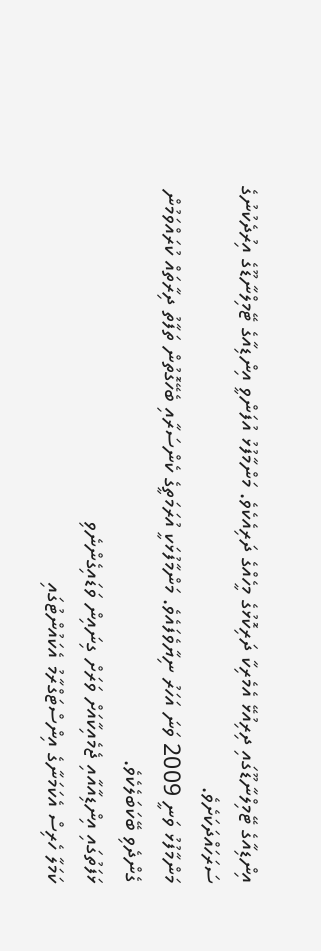އިންޑިއާގެ ޓޭމިލްނާޑޫގައި ދިރިއުޅޭ އެމެރިކާ ދަރިކޮޅުގެ މީހެއްގެ ދަރިއެކެވެ. މަންމާފުޅު އުފަންވީ އިންޑިއާގެ ޓޭމިލްނާޑޫގެ އިރުދެކުނުގެ ސަރަހައްދަކަށެވެ.
މަންމާފުޅު ވަނީ 2009 ވަނަ އަހަރު ނިޔާވެފައެވެ. މަންމާފުޅަކީ އުރަމަތީގެ ކެންސަރާއި ބެހޭގޮތުން ތަފާތު ދިރާތައް ކުރައްވަމުން ގެންދެވި ބޭކަބަލެކެވެ.
ޅަފަތުގައި އިންޑިއާއާއި ޖެމެއިކާއަށް ވަރަށް ގިނައިން ވަޑައިގެންނެވި
ކަމަލާ ހެރިސް އެކަމަނާގެ އިންސްޓަގްރާމު އެކައުންޓުގައި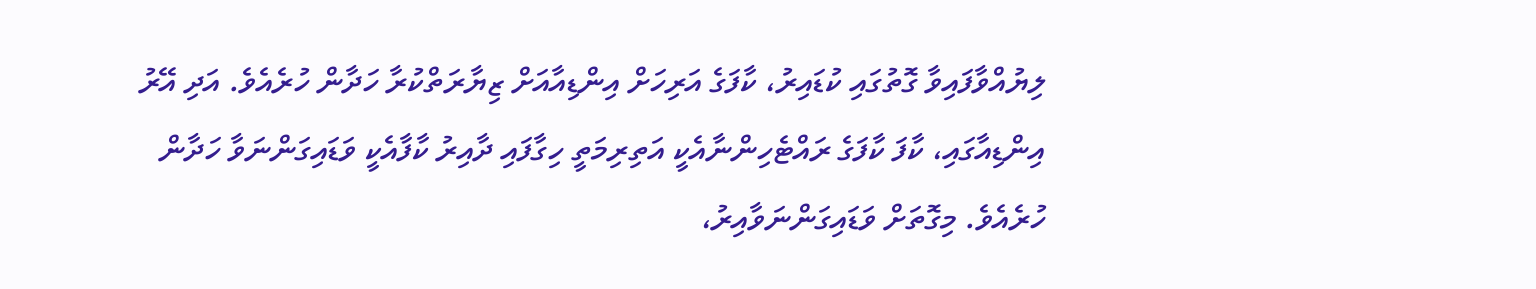ލިޔުއްވާފައިވާ ގޮތުގައި ކުޑައިރު، ކާފަގެ އަރިހަށް އިންޑިއާއަށް ޒިޔާރަތްކުރާ ހަދާން ހުރެއެވެ. އަދި އޭރު އިންޑިއާގައި، ކާފަ ކާފަގެ ރައްޓެހިންނާއެކީ އަތިރިމަތީ ހިގާފައި ދާއިރު ކާފާއެކީ ވަޑައިގަންނަވާ ހަދާން ހުރެއެވެ. މިގޮތަށް ވަޑައިގަންނަވާއިރު،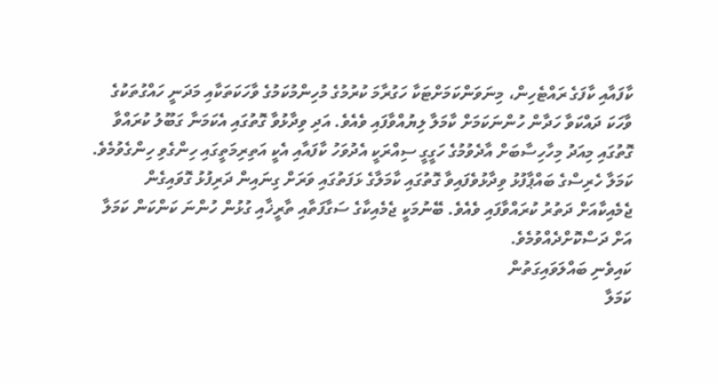ކާފައާއި ކާފަގެ ރައްޓެހިން، މިނަވަންކަމަށްޓަކާ ހަގުރާމަ ކުރުމުގެ މުހިންމުކަމުގެ ވާހަކަތަކާއި މަދަނީ ހައްގުތަކުގެ ވާހަކަ ދައްކަވާ ހަދާން ހުންނަކަމަށް ކާމަލާ ލިޔުއްވާފައި ވެއެވެ. އަދި ވިދާޅުވާ ގޮތުގައި އެކަމަނާ ގަބޫލު ކުރައްވާ ގޮތުގައި މިއަދު މިހާހިސާބަށް އާދެވުމުގެ ހަގީގީ ސިއްރަކީ އެދުވަހު ކާފައާއި އެކީ އަތިރިމަތީގައި ހިންގެވި ހިންގެވުމެވެ.
ކަމަލާ ހެރިސްގެ ބައްޕާފުޅު ވިދާޅުވެފައިވާ ގޮތުގައި ކާމަލާގެ ޅަފަތުގައި ވަރަށް ގިނައިން ދަރިފުޅު ގޮވައިގެން ޖެމެއިކާއަށް ދަތުރު ކުރައްވާފައި ވެއެވެ. ބޭނުމަކީ ޖެމެއިކާގެ ސަގާފަތާއި ތާރީޚާއި ގުޅުން ހުންނަ ކަންކަން ކަމަލާ އަށް ދަސްކޮށްދެއްވުމެވެ.
ކައިވެނި ބައްލަވައިގަތުން
ކަމަލާ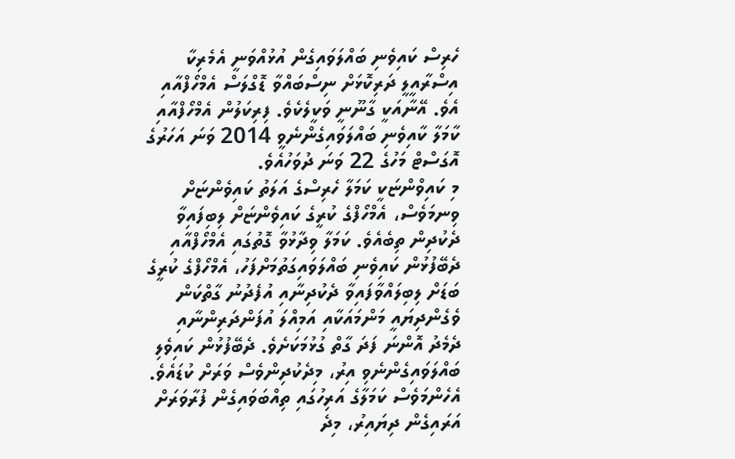ހެރިސް ކައިވެނި ބައްލަވައިގެން އުޅުއްވަނީ އެމެރިކާ އިސްރާއީލީ ދަރިކޮޅަށް ނިސްބައްވާ ޑޮގްލަސް އެމްހޯފްއާއި އެވެ. އޭނާއަކީ ގާނޫނީ ވަކީލެކެވެ. ފިރިކަލުން އެމްހޯފްއާއި ކާމަލާ ކާއިވެނި ބައްލަވައިގެންނެވީ 2014 ވަނަ އަހަރުގެ އޮގަސްޓް މަހުގެ 22 ވަނަ ދުވަހުއެވެ.
މި ކައިވްންޏަކީ ކަމަލާ ހެރިސްގެ އަލަތު ކައިވެންޏަށް ވިނމަވެސް، އެމްހޯފްގެ ކުރީގެ ކައިވެންޏަށް ލިބިފައިވާ ދެކުދިން ތިބެއެވެ. ކަމަލާ ވިދާޅުވާ ގޮތުގައި އެމްހޯފްއާއި ދެބޭފުޅުން ކައިވެނި ބައްލަވައިގަތުމަށްފަހު، އެމްހޯފްގެ ކުރީގެ ބަޑަށް ލިބިލައްވާފައިވާ ދެކުދިނާއި އުފެދުނު ގާތްކަން ވެގެންދިޔައީ މަންމައަކާއި އަމިއްލަ އުފަންދަރިންނާއި ދެމެދު އޮންނަ ފަދަ ގާތް ގުޅުމަކަށެވެ. ދެބޭފުޅުން ކައިވެލި ބައްލަވައިގެންނެވި އިރު، މިދެކުދިންވެސް ވަރަށް ކުޑައެވެ. އެހެންމަވެސް ކަމަލާގެ އަރިހުގައި ތިއްބަވައިގެން ފުރާވަރަށް އަރައިގެން ދިޔައިރު، މިދެ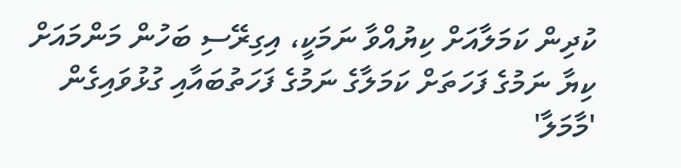ކުދިން ކަމަލާއަށް ކިޔުއްވާ ނަމަކީ، އިގިރޭސި ބަހުން މަންމައަށް ކިޔާ ނަމުގެ ފަހަތަށް ކަމަލާގެ ނަމުގެ ފަހަތުބައާއި ގުޅުވައިގެން 'މާމަލާ'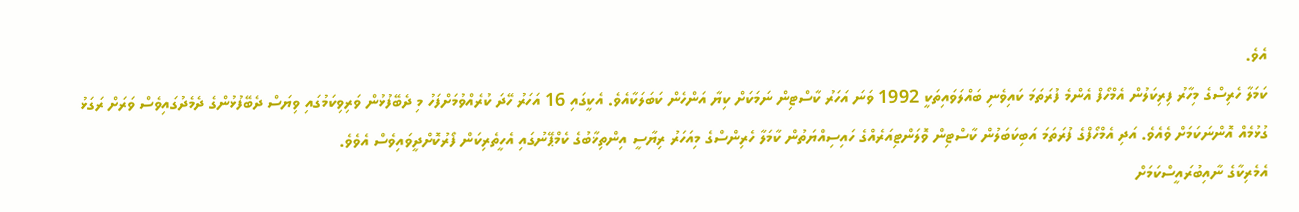އެވެ.
ކަމަލާ ހެރިސްގެ މިހާރު ފިރިކަލުން އެމްހޯފް އެންމެ ފުރަތަމަ ކައިވެނި ބައްލަވައިތަކީ 1992 ވަނަ އަހަރު ކާސްޓިން ނަމަކަށް ކިޔާ އަންހެން ކަބަލަކާއެވެ. އެކީގައި 16 އަހަރު ހޭދަ ކުރެއްވުމަށްފަހު މި ދެބޭފުޅުން ވަރިވިކަމުގައި ވިޔަސް ދެބޭފުޅުންގެ ދެމެދުގައިވެސް ވަރަށް ރަގަޅު ގުޅުމެއް އޮންނަކަމަށް ވެއެވެ. އަދި އެމްހޯފްގެ ފުރަތަމަ އަބިކަބަލުން ކާސްޓިން ވޮލަންޓިއަރެއްގެ ހައިސިއްޔަތުން ކާމަލާ ހެރިންސްގެ މިއަހަރު ރިޔާސީ އިންތިޚާބުގެ ކެމްޕޭނުގައި އެހީތެރިކަން ފޯރުކޮށްދީވައިވެސް އެވެވެ.
އެމެރިކާގެ ނާއިބުރައީސްކަމަށް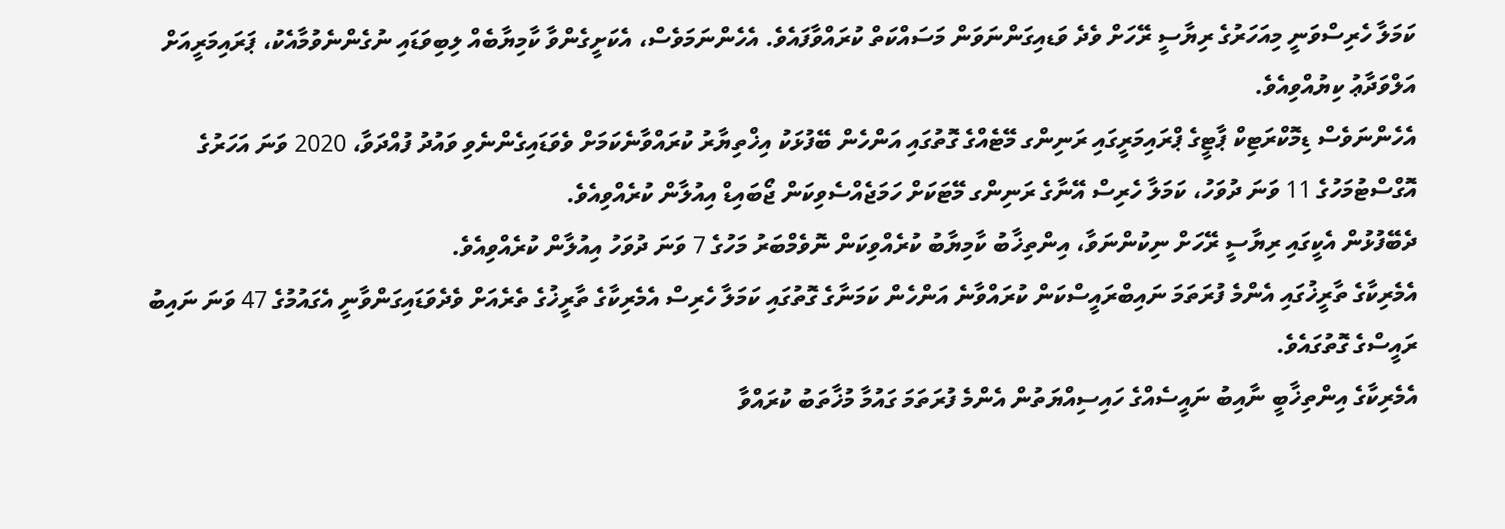ކަމަލާ ހެރިސްވަނީ މިއަހަރުގެ ރިޔާސީ ރޭހަށް ވެދެ ވަޑއިގަންނަވަން މަސައްކަތް ކުރައްވާފައެވެ. އެހެންނަމަވެސް، އެކަށީގެންވާ ކާމިޔާބެއް ލިބިވަޑައި ނުގެންނެވުމާއެކު، ޕަރައިމަރީއަށް އަލްވަދާޢު ކިޔުއްވިއެވެ.
އެހެންނަވެސް ޑިމޮކްރަޓިކް ޕާޓީގެ ޕްރައިމަރީގައި ރަނިންގ މޭޓެއްގެ ގޮތުގައި އަންހެން ބޭފުޅަކު އިޚްތިޔާރު ކުރައްވާނެކަމަށް ވެވަޑައިގެންނެވި ވައުދު ފުއްދަވާ، 2020 ވަނަ އަހަރުގެ އޮގްސްޓުމަހުގެ 11 ވަނަ ދުވަހު، ކަމަލާ ހެރިސް އޭނާގެ ރަނިންގ މޭޓަކަށް ހަމަޖެއްސެވިކަން ޖޯބައިޑް އިއުލާން ކުރެއްވިއެވެ.
ދެބޭފުޅުން އެކީގައި ރިޔާސީ ރޭހަށް ނިކުންނަވާ، އިންތިޚާބު ކާމިޔާބު ކުރެއްވިކަން ނޮވެމްބަރު މަހުގެ 7 ވަނަ ދުވަހު އިއުލާން ކުރެއްވިއެވެ.
އެމެރިކާގެ ތާރީޚުގައި އެންމެ ފުރަތަމަ ނައިބްރައީސްކަން ކުރައްވާނެ އަންހެން ކަމަނާގެ ގޮތުގައި ކަމަލާ ހެރިސް އެމެރިކާގެ ތާރީޚުގެ ތެރެއަށް ވެދެވަޑައިގަންވާނީ އެގައުމުގެ 47 ވަނަ ނައިބު ރައީސްގެ ގޮތުގައެވެ.
އެމެރިކާގެ އިންތިޚާބީ ނާއިބު ނައީސެއްގެ ހައިސިއްޔަތުން އެންމެ ފުރަތަމަ ގައުމާ މުޚާތަބު ކުރައްވާ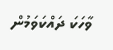ވާހަކަ ދައްކަވަމުން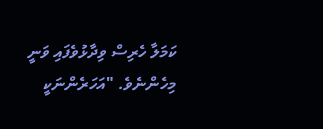ކަމަލާ ހެރިސް ވިދާޅުވެފައި ވަނީ މިހެންނެވެ. "އަހަރެންނަކީ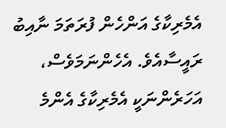އެމެރިކާގެ އަންހެން ފުރަތަމަ ނާއިބު ރައީސާއެވެ. އެހެންނަމަވެސް، އަހަރެންނަކީ އެމެރިކާގެ އެންމެ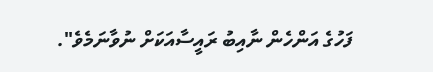ފަހުގެ އަންހެން ނާއިބު ރައީސާއަކަށް ނުވާނަމެވެ".